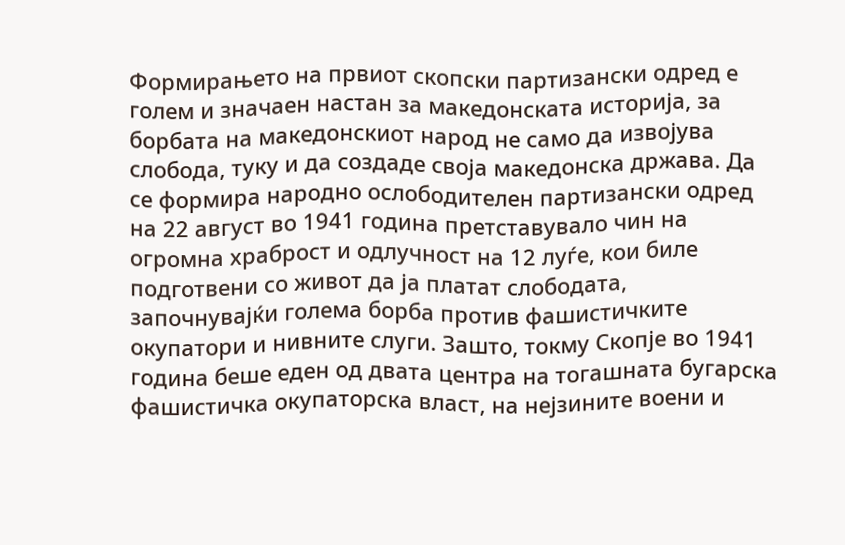Формирањето на првиот скопски партизански одред е голем и значаен настан за македонската историја, за борбата на македонскиот народ не само да извојува слобода, туку и да создаде своја македонска држава. Да се формира народно ослободителен партизански одред на 22 август во 1941 година претставувало чин на огромна храброст и одлучност на 12 луѓе, кои биле подготвени со живот да ја платат слободата, започнувајќи голема борба против фашистичките окупатори и нивните слуги. Зашто, токму Скопје во 1941 година беше еден од двата центра на тогашната бугарска фашистичка окупаторска власт, на нејзините воени и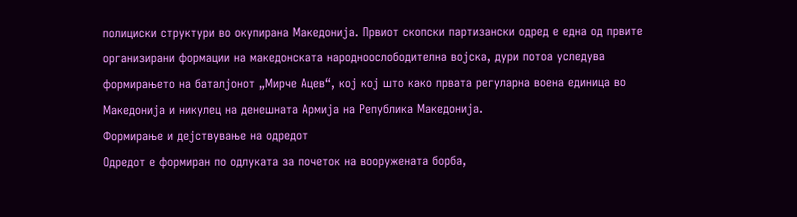полициски структури во окупирана Македонија. Првиот скопски партизански одред е една од првите организирани формации на македонската народноослободителна војска, дури потоа уследува формирањето на баталјонот „Мирче Ацев“, кој кој што како првата регуларна воена единица во Македонија и никулец на денешната Армија на Република Македонија.
Формирање и дејствување на одредот
Одредот е формиран по одлуката за почеток на вооружената борба,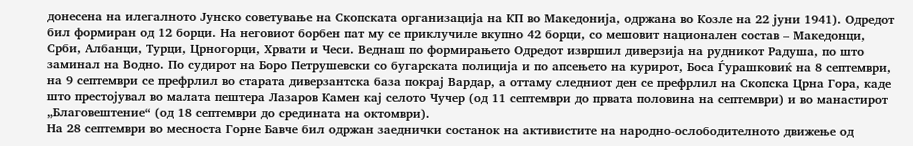донесена на илегалното Јунско советување на Скопската организација на КП во Македонија, одржана во Козле на 22 јуни 1941). Одредот бил формиран од 12 борци. На неговиот борбен пат му се приклучиле вкупно 42 борци, со мешовит национален состав – Македонци, Срби, Албанци, Турци, Црногорци, Хрвати и Чеси. Веднаш по формирањето Одредот извршил диверзија на рудникот Радуша, по што заминал на Водно. По судирот на Боро Петрушевски со бугарската полиција и по апсењето на курирот, Боса Ѓурашковиќ на 8 септември, на 9 септември се префрлил во старата диверзантска база покрај Вардар, а оттаму следниот ден се префрлил на Скопска Црна Гора, каде што престојувал во малата пештера Лазаров Камен кај селото Чучер (од 11 септември до првата половина на септември) и во манастирот „Благовештение“ (од 18 септември до средината на октомври).
На 28 септември во месноста Горне Бавче бил одржан заеднички состанок на активистите на народно-ослободителното движење од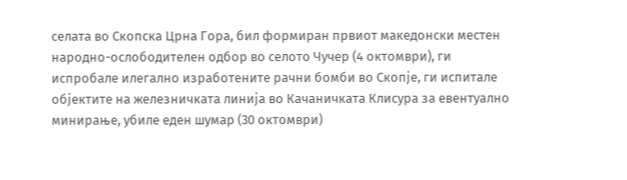селата во Скопска Црна Гора, бил формиран првиот македонски местен народно-ослободителен одбор во селото Чучер (4 октомври), ги испробале илегално изработените рачни бомби во Скопје, ги испитале објектите на железничката линија во Качаничката Клисура за евентуално минирање, убиле еден шумар (30 октомври)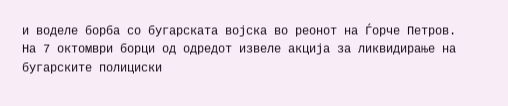и воделе борба со бугарската војска во реонот на Ѓорче Петров. На 7 октомври борци од одредот извеле акција за ликвидирање на бугарските полициски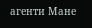агенти Мане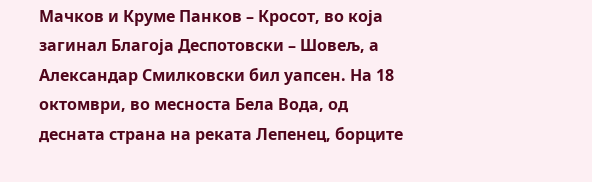Мачков и Круме Панков – Кросот, во која загинал Благоја Деспотовски – Шовељ, а Александар Смилковски бил уапсен. На 18 октомври, во месноста Бела Вода, од десната страна на реката Лепенец, борците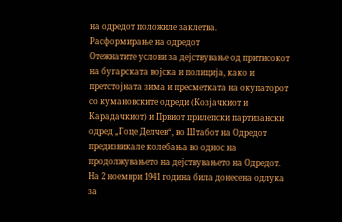на одредот положиле заклетва.
Расформирање на одредот
Отежнатите услови за дејствување од притисокот на бугарската војска и полиција, како и претстојната зима и пресметката на окупаторот со кумановските одреди (Козјачкиот и Карадачкиот) и Првиот прилепски партизански одред „Гоце Делчев“, во Штабот на Одредот предизвикале колебања во однос на продолжувањето на дејствувањето на Одредот. На 2 ноември 1941 година била донесена одлука за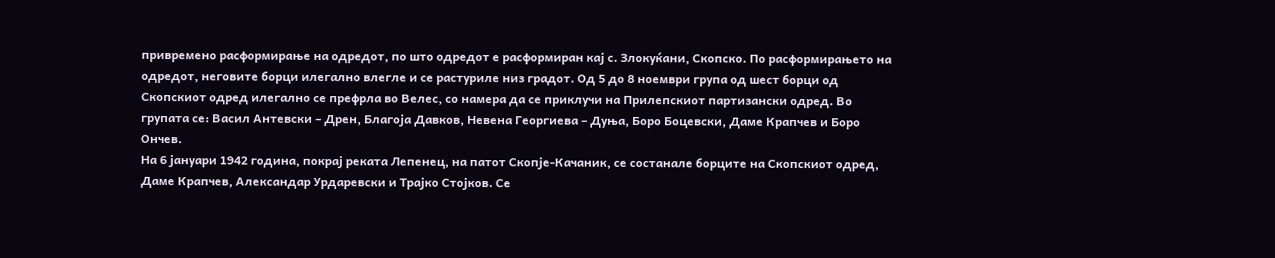привремено расформирање на одредот, по што одредот е расформиран кај с. Злокуќани, Скопско. По расформирањето на одредот, неговите борци илегално влегле и се растуриле низ градот. Од 5 до 8 ноември група од шест борци од Скопскиот одред илегално се префрла во Велес, со намера да се приклучи на Прилепскиот партизански одред. Во групата се: Васил Антевски – Дрен, Благоја Давков, Невена Георгиева – Дуња, Боро Боцевски, Даме Крапчев и Боро Ончев.
На 6 јануари 1942 година, покрај реката Лепенец, на патот Скопје-Качаник, се состанале борците на Скопскиот одред, Даме Крапчев, Александар Урдаревски и Трајко Стојков. Се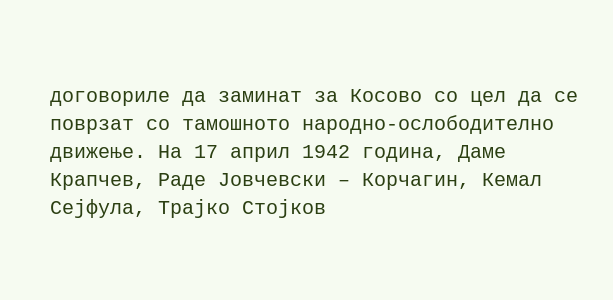договориле да заминат за Косово со цел да се поврзат со тамошното народно-ослободително движење. На 17 април 1942 година, Даме Крапчев, Раде Јовчевски – Корчагин, Кемал Сејфула, Трајко Стојков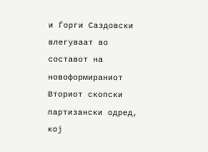и Ѓорги Саздовски влегуваат во составот на новоформираниот Вториот скопски партизански одред, кој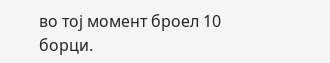во тој момент броел 10 борци.